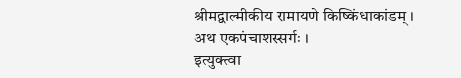श्रीमद्वाल्मीकीय रामायणे किष्किंधाकांडम् ।
अथ एकपंचाशस्सर्गः ।
इत्युक्त्वा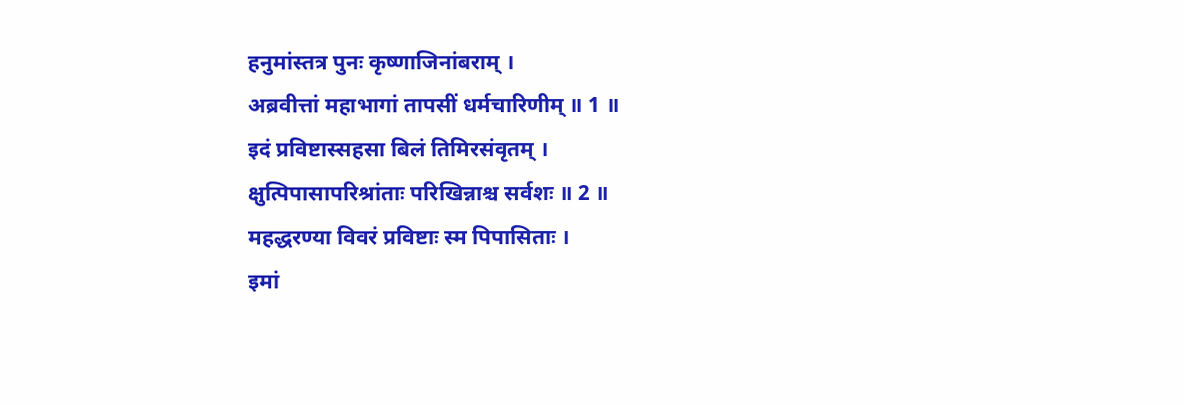हनुमांस्तत्र पुनः कृष्णाजिनांबराम् ।
अब्रवीत्तां महाभागां तापसीं धर्मचारिणीम् ॥ 1 ॥
इदं प्रविष्टास्सहसा बिलं तिमिरसंवृतम् ।
क्षुत्पिपासापरिश्रांताः परिखिन्नाश्च सर्वशः ॥ 2 ॥
महद्धरण्या विवरं प्रविष्टाः स्म पिपासिताः ।
इमां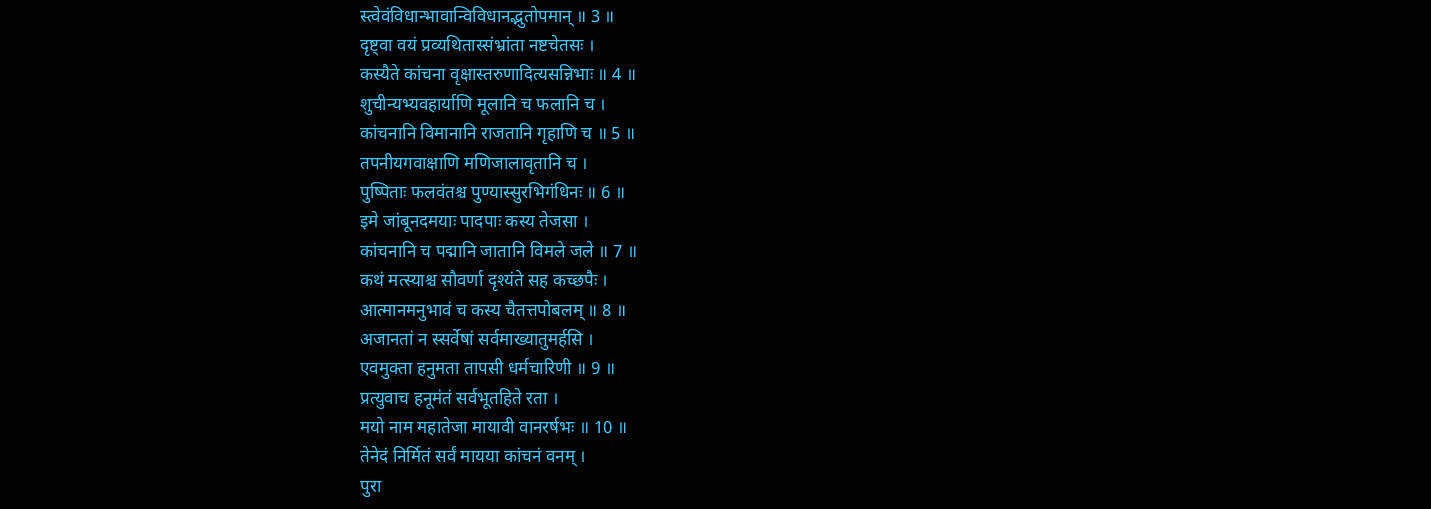स्त्वेवंविधान्भावान्विविधानद्भुतोपमान् ॥ 3 ॥
दृष्ट्वा वयं प्रव्यथितास्संभ्रांता नष्टचेतसः ।
कस्यैते कांचना वृक्षास्तरुणादित्यसन्निभाः ॥ 4 ॥
शुचीन्यभ्यवहार्याणि मूलानि च फलानि च ।
कांचनानि विमानानि राजतानि गृहाणि च ॥ 5 ॥
तपनीयगवाक्षाणि मणिजालावृतानि च ।
पुष्पिताः फलवंतश्च पुण्यास्सुरभिगंधिनः ॥ 6 ॥
इमे जांबूनदमयाः पादपाः कस्य तेजसा ।
कांचनानि च पद्मानि जातानि विमले जले ॥ 7 ॥
कथं मत्स्याश्च सौवर्णा दृश्यंते सह कच्छपैः ।
आत्मानमनुभावं च कस्य चैतत्तपोबलम् ॥ 8 ॥
अजानतां न स्सर्वेषां सर्वमाख्यातुमर्हसि ।
एवमुक्ता हनुमता तापसी धर्मचारिणी ॥ 9 ॥
प्रत्युवाच हनूमंतं सर्वभूतहिते रता ।
मयो नाम महातेजा मायावी वानरर्षभः ॥ 10 ॥
तेनेदं निर्मितं सर्वं मायया कांचनं वनम् ।
पुरा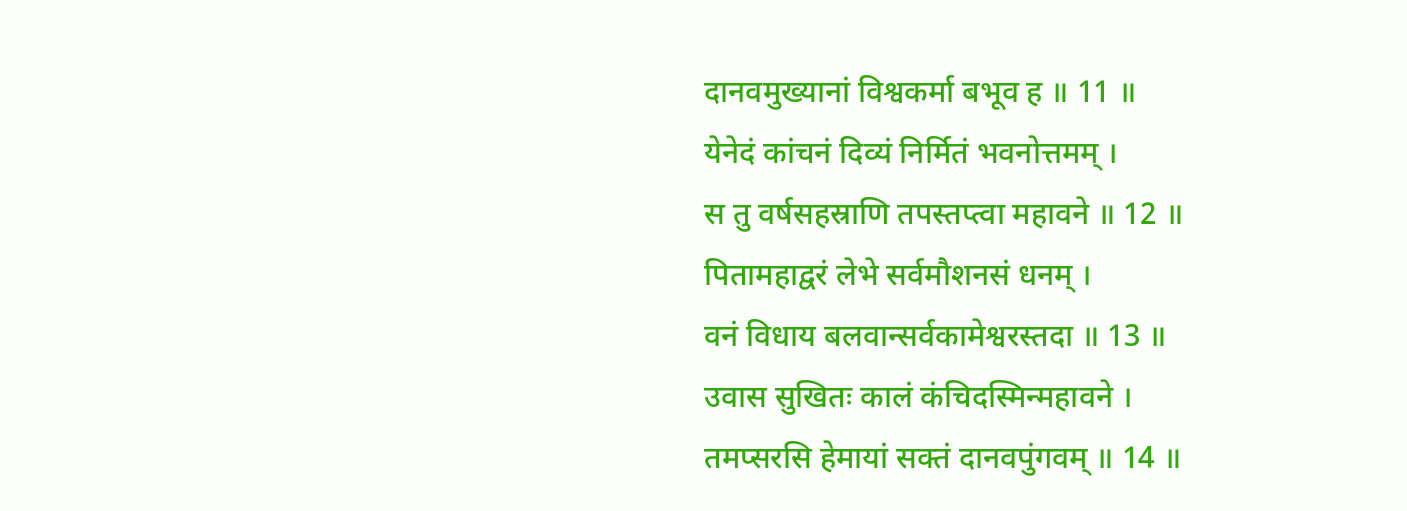दानवमुख्यानां विश्वकर्मा बभूव ह ॥ 11 ॥
येनेदं कांचनं दिव्यं निर्मितं भवनोत्तमम् ।
स तु वर्षसहस्राणि तपस्तप्त्वा महावने ॥ 12 ॥
पितामहाद्वरं लेभे सर्वमौशनसं धनम् ।
वनं विधाय बलवान्सर्वकामेश्वरस्तदा ॥ 13 ॥
उवास सुखितः कालं कंचिदस्मिन्महावने ।
तमप्सरसि हेमायां सक्तं दानवपुंगवम् ॥ 14 ॥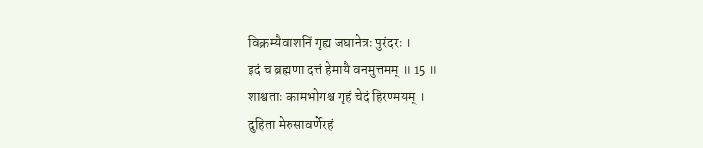विक्रम्यैवाशनिं गृह्य जघानेत्रः पुरंदरः ।
इदं च ब्रह्मणा दत्तं हेमायै वनमुत्तमम् ॥ 15 ॥
शाश्वताः कामभोगश्च गृहं चेदं हिरण्मयम् ।
दुहिता मेरुसावर्णेरहं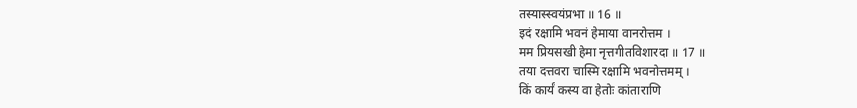तस्यास्स्वयंप्रभा ॥ 16 ॥
इदं रक्षामि भवनं हेमाया वानरोत्तम ।
मम प्रियसखी हेमा नृत्तगीतविशारदा ॥ 17 ॥
तया दत्तवरा चास्मि रक्षामि भवनोत्तमम् ।
किं कार्यं कस्य वा हेतोः कांताराणि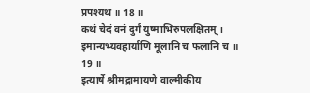प्रपश्यथ ॥ 18 ॥
कथं चेदं वनं दुर्गं युष्माभिरुपलक्षितम् ।
इमान्यभ्यवहार्याणि मूलानि च फलानि च ॥ 19 ॥
इत्यार्षे श्रीमद्रामायणे वाल्मीकीय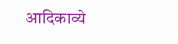आदिकाव्ये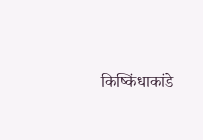किष्किंधाकांडे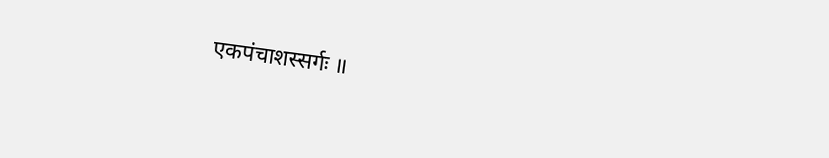एकपंचाशस्सर्गः ॥